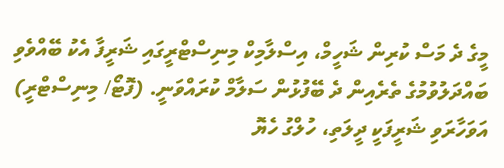މީގެ ދެ މަސް ކުރިން ޝަހީމް، އިސްލާމިކް މިނިސްޓްރީގައި ޝަރީފާ އެކު ބޭއްވެވި ބައްދަލުވުމުގެ ތެރެއިން ދެ ބޭފުޅުން ސަލާމް ކުރައްވަނީ. (ފޮޓޯ/ މިނިސްޓްރީ)
އަވަހާރަވި ޝަރީފަކީ ދީލަތި، ހުލްގު ހެޔޮ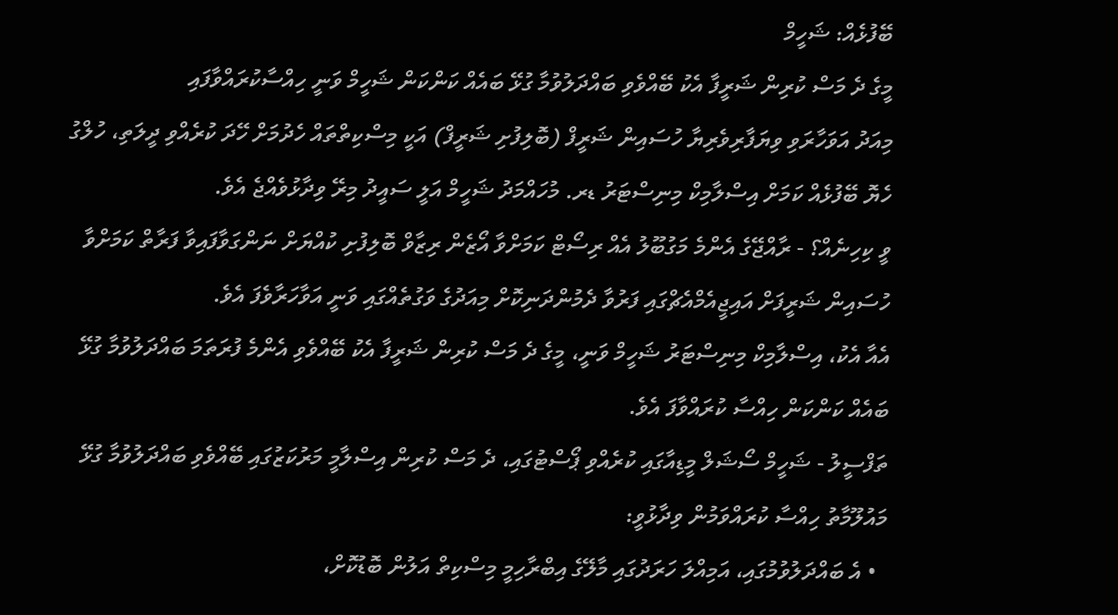ބޭފުޅެއް: ޝަހީމް
މީގެ ދެ މަސް ކުރިން ޝަރީފާ އެކު ބޭއްވެވި ބައްދަލުވުމާ ގުޅޭ ބައެއް ކަންކަން ޝަހީމް ވަނީ ހިއްސާކުރައްވާފައި
މިއަދު އަވަހާރަވި ވިޔަފާރިވެރިޔާ ހުސައިން ޝަރީފް (ބޮލިފުށި ޝަރީފް) އަކީ މިސްކިތްތައް ހެދުމަށް ހޭދަ ކުރެއްވި ދީލަތި، ހުލްގު ހެޔޮ ބޭފުޅެއް ކަމަށް އިސްލާމިކް މިނިސްޓަރު ޑރ. މުހައްމަދު ޝަހީމް އަލީ ސައީދު މިރޭ ވިދާޅުވެއްޖެ އެވެ.
ވީ ކިހިނެއް؟ - ރާއްޖޭގެ އެންމެ މަގުބޫލު އެއް ރިސޯޓް ކަމަށްވާ އޯޒެން ރިޒާވް ބޮލިފުށި ކުއްޔަށް ނަންގަވާފައިވާ ފަރާތް ކަމަށްވާ ހުސައިން ޝަރީފަށް އައިޖީއެމްއެޗްގައި ފަރުވާ ދެމުންދަނިކޮށް މިއަދުގެ ވަގުތެއްގައި ވަނީ އަވާހަރާވެފަ އެވެ.
އެއާ އެކު، އިސްލާމިކް މިނިސްޓަރު ޝަހީމް ވަނީ، މީގެ ދެ މަސް ކުރިން ޝަރީފާ އެކު ބޭއްވެވި އެންމެ ފުރަތަމަ ބައްދަލުވުމާ ގުޅޭ ބައެއް ކަންކަން ހިއްސާ ކުރައްވާފަ އެވެ.
ތަފްސީލު - ޝަހީމް ސޯޝަލް މީޑިއާގައި ކުރެއްވި ޕޯސްޓުގައި، ދެ މަސް ކުރިން އިސްލާމީ މަރުކަޒުގައި ބޭއްވެވި ބައްދަލުވުމާ ގުޅޭ މައުލޫމާތު ހިއްސާ ކުރައްވަމުން ވިދާޅުވީ:
  • އެ ބައްދަލުވުމުގައި، އަމިއްލަ ހަރަދުގައި މާލޭގެ އިބްރާހިމީ މިސްކިތް އަލުން ބޮޑުކޮށް،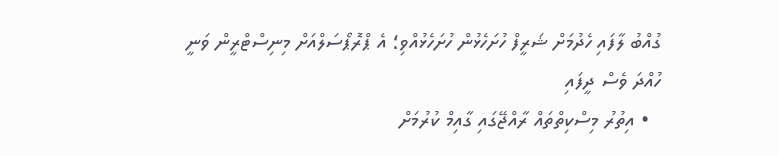ގުއްބު ލާފައި ހެދުމަށް ޝަރީފް ހުށަހެޅުން ހުށަހެޅުއްވި؛ އެ ޕްރޮޕޯސަލްއަށް މިނިސްޓްރީން ވަނީ ހުއްދަ ވެސް ދީފައި
  • އިތުރު މިސްކިތްތައް ރާއްޖޭގައި ގާއިމް ކުރުމަށް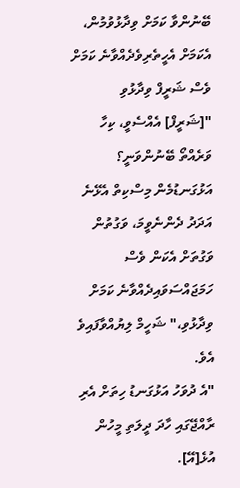ބޭނުންވާ ކަމަށް ވިދާޅުވުމުން، އެކަމަށް އެހީތެރިވެދެއްވާނެ ކަމަށް ވެސް ޝަރީފް ވިދާޅުވި
"[ޝަރީފް] އެއްސެވީ، ކިހާ ވަރެއްތޯ ބޭނުންވަނީ؟ އަޅުގަނޑުމެން މިސްކިތް އެޅޭނެ އަދަދު ދެންނެވީމަ، ވަގުތުން ވަގުތަށް އެކަން ވެސް ހަމަޖައްސަވައިދެއްވާނެ ކަމަށް ވިދާޅުވި،" ޝަހީމް ލިޔުއްވާފައިވެ އެވެ.
"އެ ދުވަހު އަޅުގަނޑު ހިތަށް އެރި ރާއްޖޭގައި ހާދަ ދީލަތި މީހުން އުޅެ[އޭ].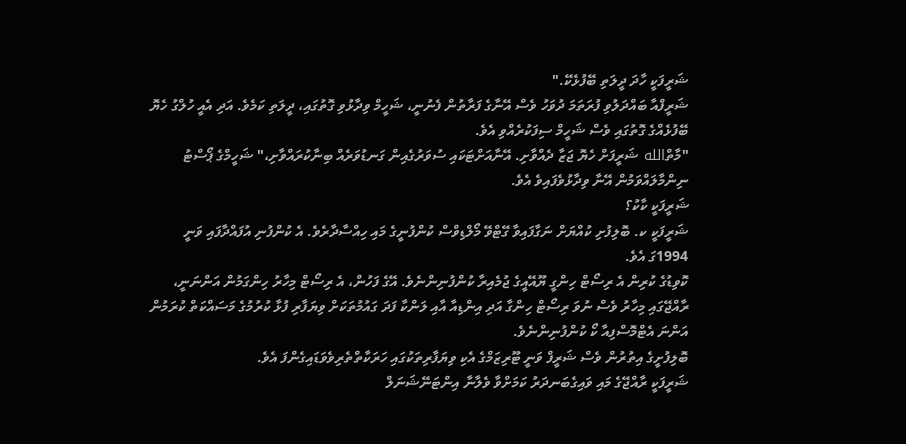ޝަރީފަކީ ހާދަ ދީލަތި ބޭފުޅެކޭ."
ޝަރީފްއާ ބައްދަލުވި ފުރަތަމަ ދުވަހު ވެސް އޭނާގެ ފަރާތުން ފެނުނީ، ޝަހީމް ވިދާޅުވި ގޮތުގައި، ދީލަތި ކަމެވެ. އަދި އެއީ ހުލްގު ހެޔޮ ބޭފުޅެއްގެ ގޮތުގައި ވެސް ޝަހީމް ސިފަކުރެއްވި އެވެ.
"މާތްالله ޝަރީފަށް ހެޔޮ ޖަޒާ ދެއްވާށި. އޭނާއަށްޓަކައި ސުވަރުގެއިން ގަނޑުވަރެއް ބިނާކުރައްވާށި،" ޝަހީމްގެ ޕޯސްޓު ނިންމާލައްވަމުން އޭނާ ވިދާޅުވެފައިވެ އެވެ.
ޝަރީފަކީ ކާކު؟
ޝަރީފަކީ ކ. ބޮލިފުށި ކުއްޔަށް ނަގާފައިވާ ގޭޓްވޭ މޯލްޑިވްސް ކުންފުނީގެ މައި ހިއްސާދާރެވެ. އެ ކުންފުނި އުފައްދާފައި ވަނީ 1994ގަ އެވެ.
ކޮވިޑުގެ ކުރިން އެ ރިސޯޓް ހިންގީ ޔޫއޭއީގެ ޖުމެއިރާ ކުންފުނިންނެވެ. އޭގެ ފަހުން، އެ ރިސޯޓް މިހާރު ހިންގަމުން އަންނަނީ، ރާއްޖޭގައި މިހާރު ވެސް ނުވަ ރިސޯޓް ހިންގާ އަދި އިންޑިއާ އާއި ލަންކާ ފަދަ ގައުމުތަކަށް ވިޔަފާރި ފުޅާ ކުރުމުގެ މަސައްކަތް ކުރަމުން އަންނަ އެޓްމޮސްފިއާ ކޯ ކުންފުނިންނެވެ.
ބޮލިފުށީގެ އިތުރުން ވެސް ޝަރީފް ވަނީ ޓޫރިޒަމްގެ އެކި ވިޔަފާރިތަކުގައި ހަރަކާތްތެރިވެވަޑައިގެންފަ އެވެ.
ޝަރީފަކީ ރާއްޖޭގެ މައި ވައިގެބަނދަރު ކަމަށްވާ ވެލާނާ އިންޓަނޭޝަނަލް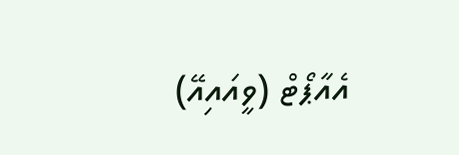އެއާޕޯޓް (ވީއައިއޭ)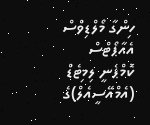ހިންގާ މޯލްޑިވްސް އެއާޕޯޓްސް ކޮމްޕެނީ ލިމިޓެޑް (އެމްއޭސީއެލް)ގެ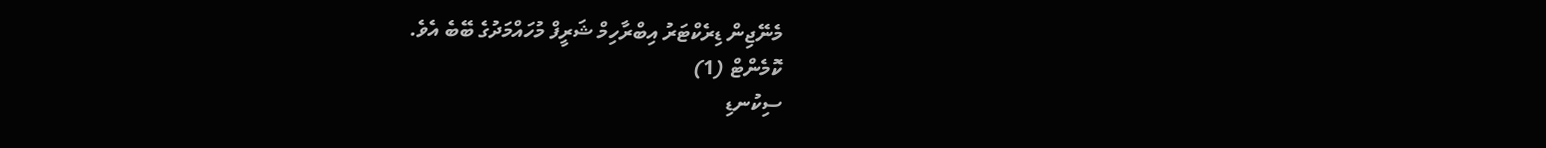މެނޭޖިން ޑިރެކްޓަރު އިބްރާހިމް ޝަރީފް މުހައްމަދުގެ ބޭބެ އެވެ.
ކޮމެންޓް (1)
ސިކުނޑި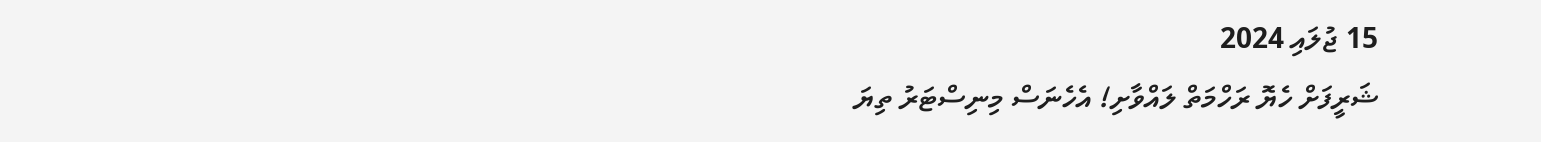15 ޖުލައި 2024
ޝަރީފަށް ހެޔޮ ރަހްމަތް ލައްވާށި! އެހެނަސް މިނިސްޓަރު ތިޔަ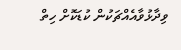ވިދާޅުވާއެއްޗަކުން ކުޑަކޮށް ހިތް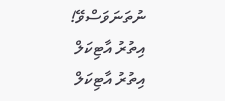ނުތަނަވަސްވޭ!
އިތުރު އާޓިކަލް
އިތުރު އާޓިކަލް